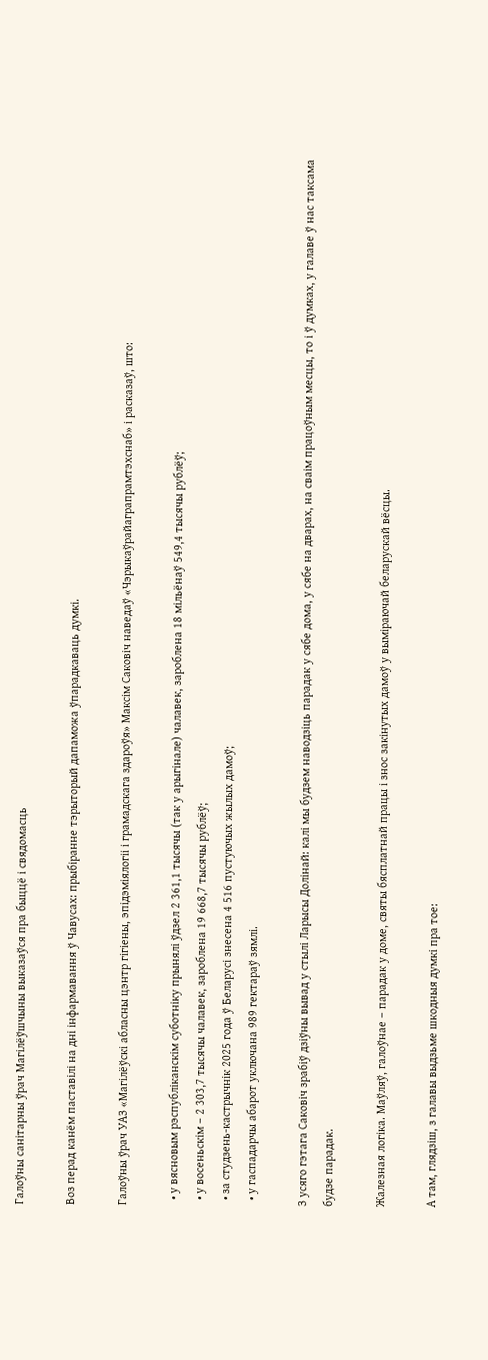Галоўны санітарны ўрач Магілёўшчыны выказаўся пра быццё і свядомасць

Воз перад канём паставілі на дні інфармавання ў Чавусах: прыбіранне тэрыторый дапаможа ўпарадкаваць думкі.

Галоўны ўрач УАЗ «Магілёўскі абласны цэнтр гігіены, эпідэміялогіі і грамадскага здароўя» Максім Саковіч наведаў «Чэрыкаўрайаграпрамтэхснаб» і расказаў, што:

  • у вясновым рэспубліканскім суботніку прынялі ўдзел 2 361,1 тысячы (так у арыгінале) чалавек, зароблена 18 мільёнаў 549,4 тысячы рублёў;
  • у восеньскім – 2 303,7 тысячы чалавек, зароблена 19 668,7 тысячы рублёў;
  • за студзень-кастрычнік 2025 года ў Беларусі знесена 4 516 пустуючых жылых дамоў;
  • у гаспадарчы абарот уключана 989 гектараў зямлі.

З усяго гэтага Саковіч зрабіў дзіўны вывад у стылі Ларысы Долінай: калі мы будзем наводзіць парадак у сябе дома, у сябе на дварах, на сваім працоўным месцы, то і ў думках, у галаве ў нас таксама будзе парадак.

Жалезная логіка. Маўляў, галоўнае – парадак у доме, святы бясплатнай працы і знос закінутых дамоў у выміраючай беларускай вёсцы.

А там, глядзіш, з галавы выдзьме шкодныя думкі пра тое: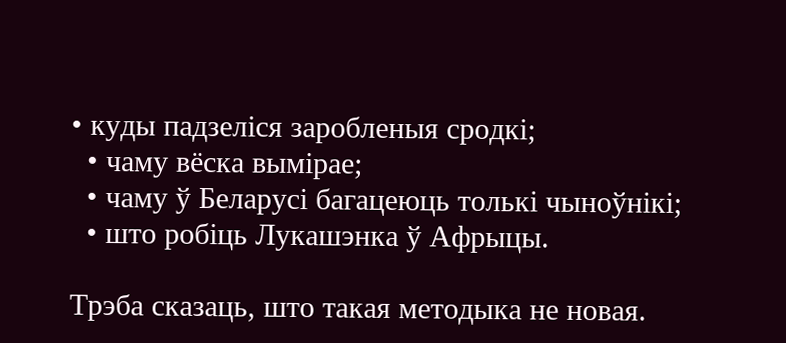• куды падзеліся заробленыя сродкі;
  • чаму вёска вымірае;
  • чаму ў Беларусі багацеюць толькі чыноўнікі;
  • што робіць Лукашэнка ў Афрыцы.

Трэба сказаць, што такая методыка не новая.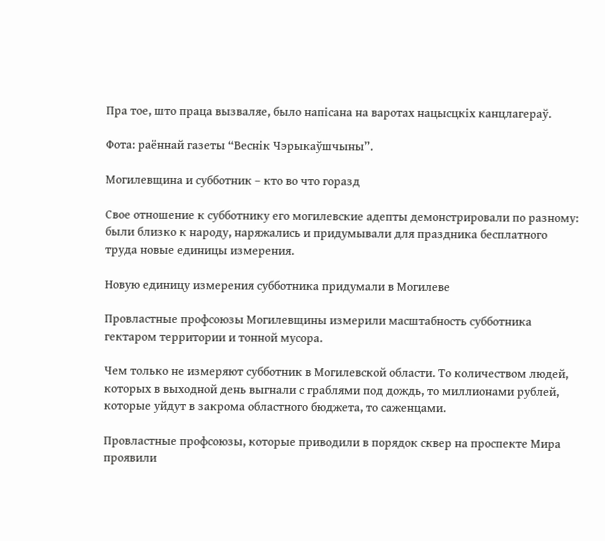Пра тое, што праца вызваляе, было напісана на варотах нацысцкіх канцлагераў.

Фота: раённай газеты “Веснік Чэрыкаўшчыны”.

Могилевщина и субботник – кто во что горазд

Свое отношение к субботнику его могилевские адепты демонстрировали по разному: были близко к народу, наряжались и придумывали для праздника бесплатного труда новые единицы измерения.

Новую единицу измерения субботника придумали в Могилеве

Провластные профсоюзы Могилевщины измерили масштабность субботника гектаром территории и тонной мусора.

Чем только не измеряют субботник в Могилевской области. То количеством людей, которых в выходной день выгнали с граблями под дождь, то миллионами рублей, которые уйдут в закрома областного бюджета, то саженцами.

Провластные профсоюзы, которые приводили в порядок сквер на проспекте Мира проявили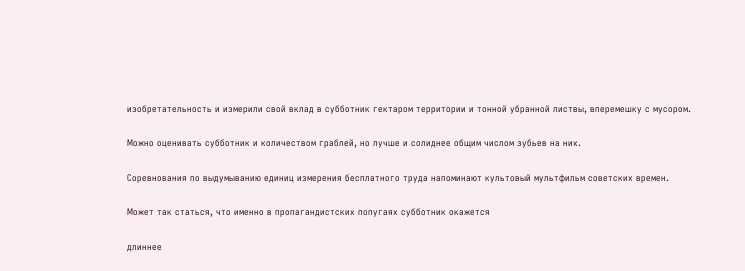изобретательность и измерили свой вклад в субботник гектаром территории и тонной убранной листвы, вперемешку с мусором.

Можно оценивать субботник и количеством граблей, но лучше и солиднее общим числом зубьев на них.

Соревнования по выдумыванию единиц измерения бесплатного труда напоминают культовый мультфильм советских времен.

Может так статься, что именно в пропагандистских попугаях субботник окажется

длиннее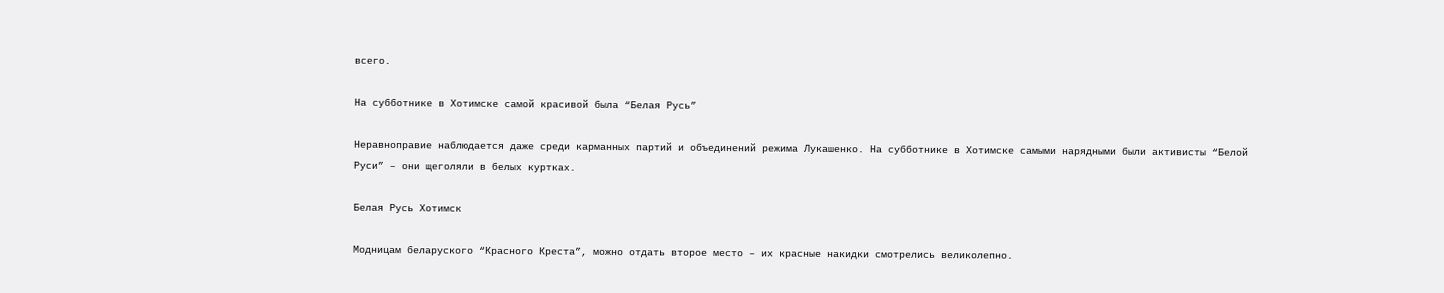всего.

На субботнике в Хотимске самой красивой была “Белая Русь”

Неравноправие наблюдается даже среди карманных партий и объединений режима Лукашенко. На субботнике в Хотимске самыми нарядными были активисты “Белой Руси” – они щеголяли в белых куртках.

Белая Русь Хотимск

Модницам беларуского “Красного Креста”, можно отдать второе место – их красные накидки смотрелись великолепно.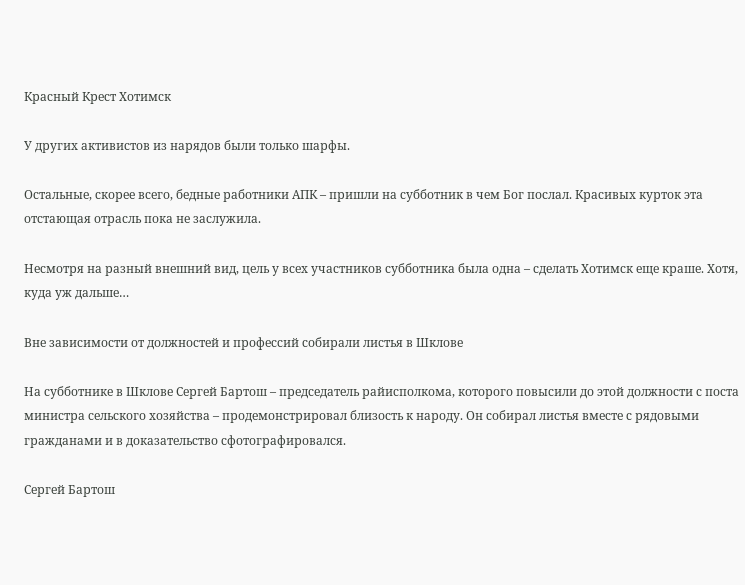Красный Крест Хотимск

У других активистов из нарядов были только шарфы.

Остальные, скорее всего, бедные работники АПК – пришли на субботник в чем Бог послал. Красивых курток эта отстающая отрасль пока не заслужила.

Несмотря на разный внешний вид, цель у всех участников субботника была одна – сделать Хотимск еще краше. Хотя, куда уж дальше…

Вне зависимости от должностей и профессий собирали листья в Шклове

На субботнике в Шклове Сергей Бартош – председатель райисполкома, которого повысили до этой должности с поста министра сельского хозяйства – продемонстрировал близость к народу. Он собирал листья вместе с рядовыми гражданами и в доказательство сфотографировался.

Сергей Бартош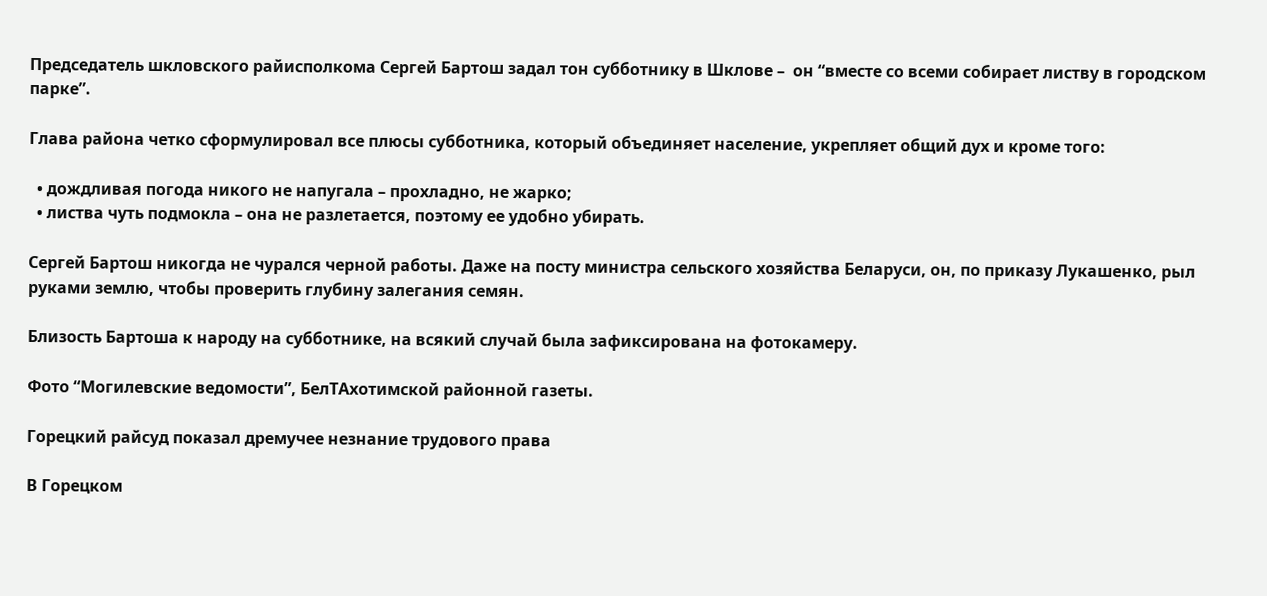Председатель шкловского райисполкома Сергей Бартош задал тон субботнику в Шклове –  он “вместе со всеми собирает листву в городском парке”.

Глава района четко сформулировал все плюсы субботника, который объединяет население, укрепляет общий дух и кроме того:

  • дождливая погода никого не напугала – прохладно, не жарко;
  • листва чуть подмокла – она не разлетается, поэтому ее удобно убирать.

Сергей Бартош никогда не чурался черной работы. Даже на посту министра сельского хозяйства Беларуси, он, по приказу Лукашенко, рыл руками землю, чтобы проверить глубину залегания семян.

Близость Бартоша к народу на субботнике, на всякий случай была зафиксирована на фотокамеру.

Фото “Могилевские ведомости”, БелТАхотимской районной газеты.

Горецкий райсуд показал дремучее незнание трудового права

В Горецком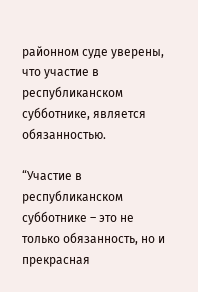районном суде уверены, что участие в республиканском субботнике, является обязанностью.

“Участие в республиканском субботнике – это не только обязанность, но и прекрасная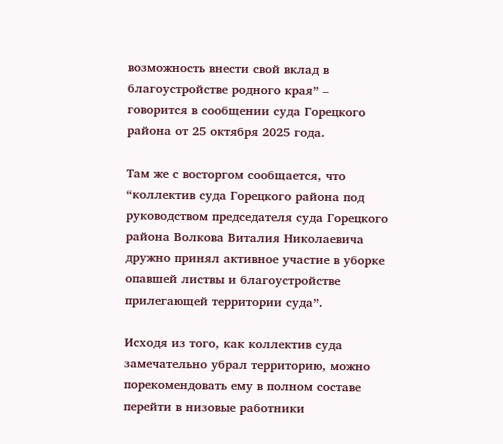возможность внести свой вклад в благоустройстве родного края” – говорится в сообщении суда Горецкого района от 25 октября 2025 года.

Там же с восторгом сообщается, что “коллектив суда Горецкого района под руководством председателя суда Горецкого района Волкова Виталия Николаевича дружно принял активное участие в уборке опавшей листвы и благоустройстве прилегающей территории суда”.

Исходя из того, как коллектив суда замечательно убрал территорию, можно порекомендовать ему в полном составе перейти в низовые работники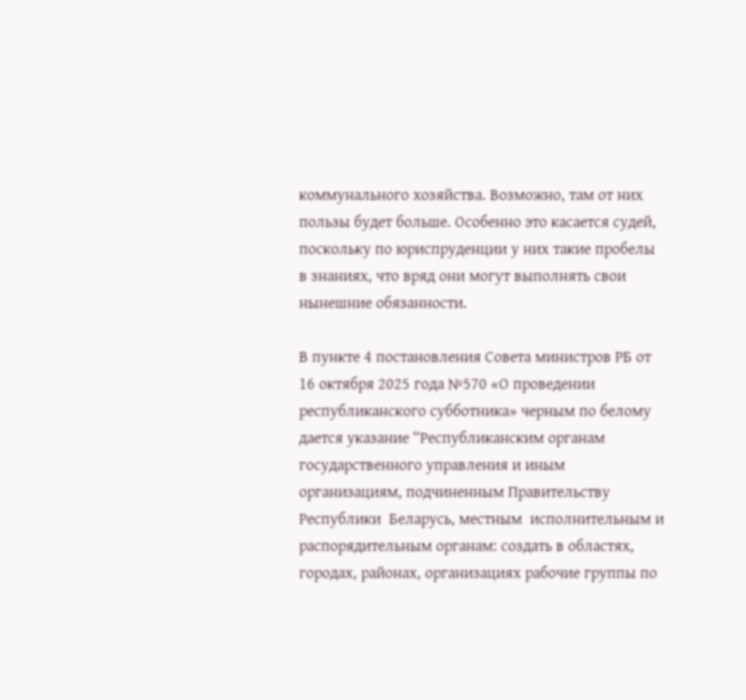коммунального хозяйства. Возможно, там от них пользы будет больше. Особенно это касается судей, поскольку по юриспруденции у них такие пробелы в знаниях, что вряд они могут выполнять свои нынешние обязанности.

В пункте 4 постановления Совета министров РБ от 16 октября 2025 года №570 «О проведении республиканского субботника» черным по белому дается указание “Республиканским органам государственного управления и иным организациям, подчиненным Правительству  Республики  Беларусь, местным  исполнительным и распорядительным органам: создать в областях, городах, районах, организациях рабочие группы по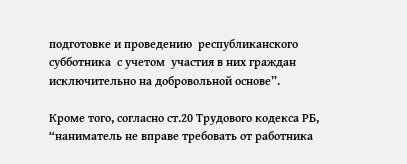подготовке и проведению  республиканского  субботника  с учетом  участия в них граждан исключительно на добровольной основе”.

Кроме того, согласно ст.20 Трудового кодекса РБ, “наниматель не вправе требовать от работника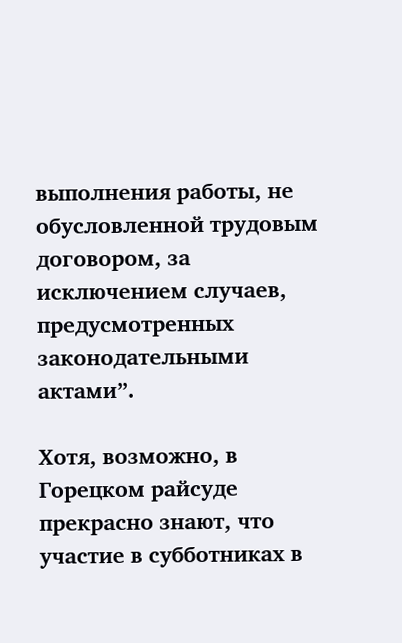выполнения работы, не обусловленной трудовым договором, за исключением случаев, предусмотренных законодательными актами”.

Хотя, возможно, в Горецком райсуде прекрасно знают, что участие в субботниках в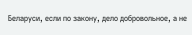Беларуси, если по закону, дело добровольное, а не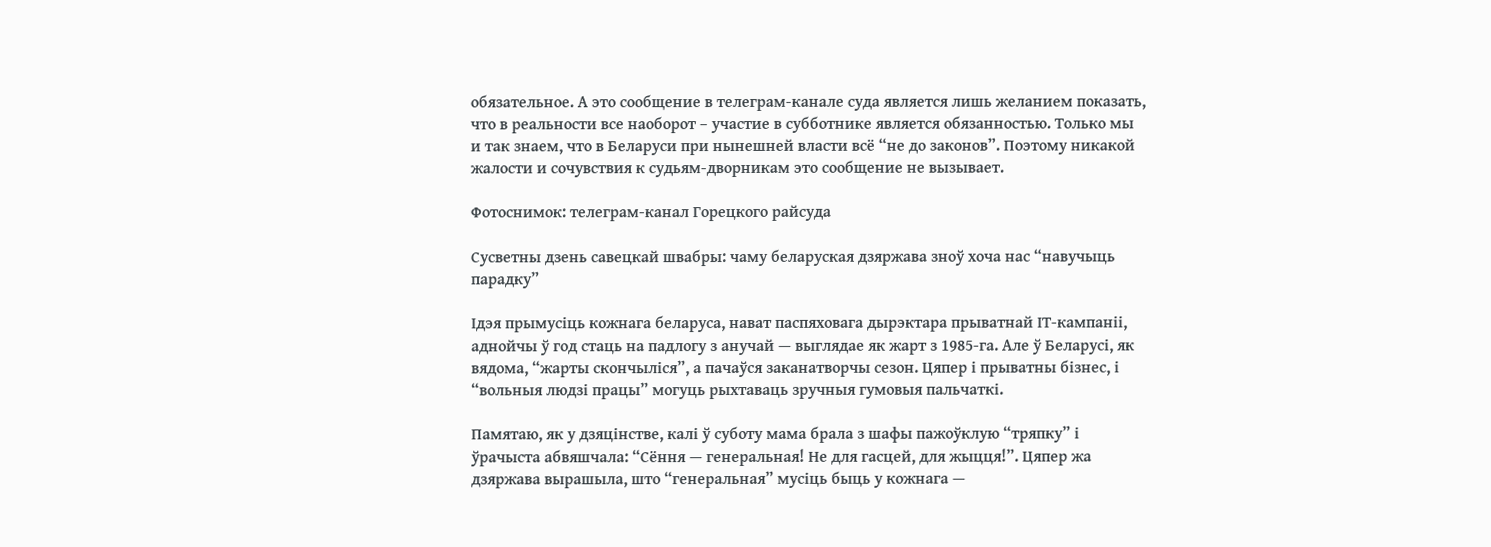обязательное. А это сообщение в телеграм-канале суда является лишь желанием показать, что в реальности все наоборот – участие в субботнике является обязанностью. Только мы и так знаем, что в Беларуси при нынешней власти всё “не до законов”. Поэтому никакой жалости и сочувствия к судьям-дворникам это сообщение не вызывает.

Фотоснимок: телеграм-канал Горецкого райсуда

Сусветны дзень савецкай швабры: чаму беларуская дзяржава зноў хоча нас “навучыць парадку”

Ідэя прымусіць кожнага беларуса, нават паспяховага дырэктара прыватнай ІТ-кампаніі, аднойчы ў год стаць на падлогу з анучай — выглядае як жарт з 1985-га. Але ў Беларусі, як вядома, “жарты скончыліся”, а пачаўся заканатворчы сезон. Цяпер і прыватны бізнес, і “вольныя людзі працы” могуць рыхтаваць зручныя гумовыя пальчаткі.

Памятаю, як у дзяцінстве, калі ў суботу мама брала з шафы пажоўклую “тряпку” і ўрачыста абвяшчала: “Сёння — генеральная! Не для гасцей, для жыцця!”. Цяпер жа дзяржава вырашыла, што “генеральная” мусіць быць у кожнага —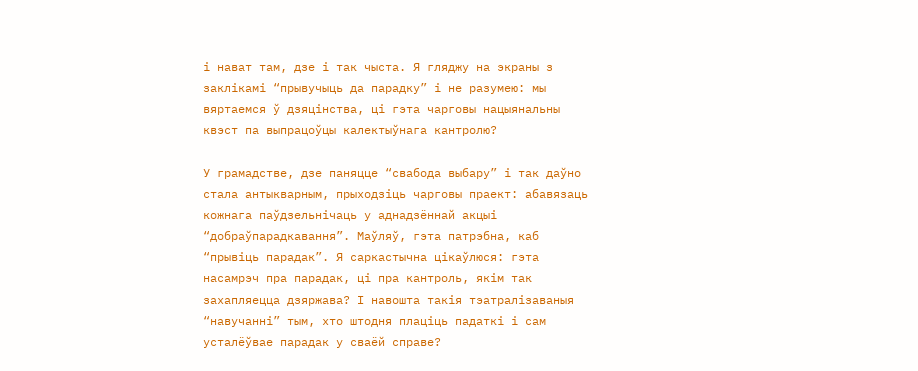і нават там, дзе і так чыста. Я гляджу на экраны з заклікамі “прывучыць да парадку” і не разумею: мы вяртаемся ў дзяцінства, ці гэта чарговы нацыянальны квэст па выпрацоўцы калектыўнага кантролю?

У грамадстве, дзе паняцце “свабода выбару” і так даўно стала антыкварным, прыходзіць чарговы праект: абавязаць кожнага паўдзельнічаць у аднадзённай акцыі “добраўпарадкавання”. Маўляў, гэта патрэбна, каб “прывіць парадак”. Я саркастычна цікаўлюся: гэта насамрэч пра парадак, ці пра кантроль, якім так захапляецца дзяржава? І навошта такія тэатралізаваныя “навучанні” тым, хто штодня плаціць падаткі і сам усталёўвае парадак у сваёй справе?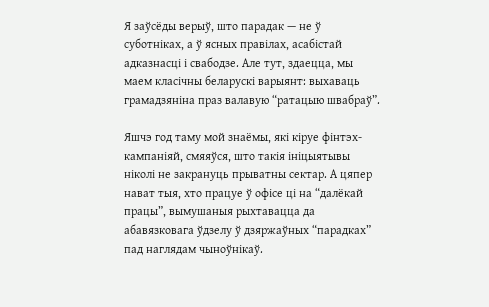Я заўсёды верыў, што парадак — не ў суботніках, а ў ясных правілах, асабістай адказнасці і свабодзе. Але тут, здаецца, мы маем класічны беларускі варыянт: выхаваць грамадзяніна праз валавую “ратацыю швабраў”.

Яшчэ год таму мой знаёмы, які кіруе фінтэх-кампаніяй, смяяўся, што такія ініцыятывы ніколі не закрануць прыватны сектар. А цяпер нават тыя, хто працуе ў офісе ці на “далёкай працы”, вымушаныя рыхтавацца да абавязковага ўдзелу ў дзяржаўных “парадках” пад наглядам чыноўнікаў.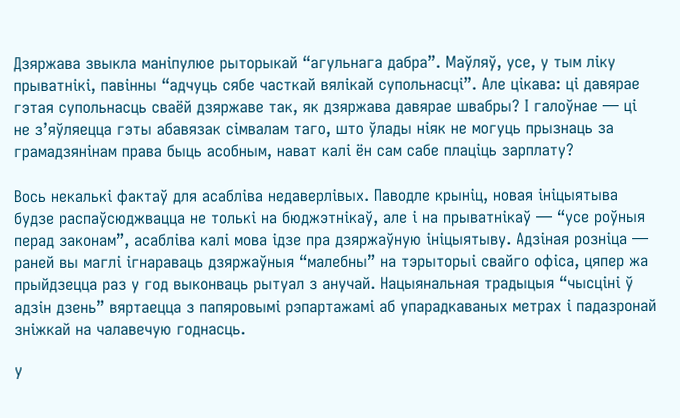Дзяржава звыкла маніпулюе рыторыкай “агульнага дабра”. Маўляў, усе, у тым ліку прыватнікі, павінны “адчуць сябе часткай вялікай супольнасці”. Але цікава: ці давярае гэтая супольнасць сваёй дзяржаве так, як дзяржава давярае швабры? І галоўнае — ці не з’яўляецца гэты абавязак сімвалам таго, што ўлады ніяк не могуць прызнаць за грамадзянінам права быць асобным, нават калі ён сам сабе плаціць зарплату?

Вось некалькі фактаў для асабліва недаверлівых. Паводле крыніц, новая ініцыятыва будзе распаўсюджвацца не толькі на бюджэтнікаў, але і на прыватнікаў — “усе роўныя перад законам”, асабліва калі мова ідзе пра дзяржаўную ініцыятыву. Адзіная розніца — раней вы маглі ігнараваць дзяржаўныя “малебны” на тэрыторыі свайго офіса, цяпер жа прыйдзецца раз у год выконваць рытуал з анучай. Нацыянальная традыцыя “чысціні ў адзін дзень” вяртаецца з папяровымі рэпартажамі аб упарадкаваных метрах і падазронай зніжкай на чалавечую годнасць.

У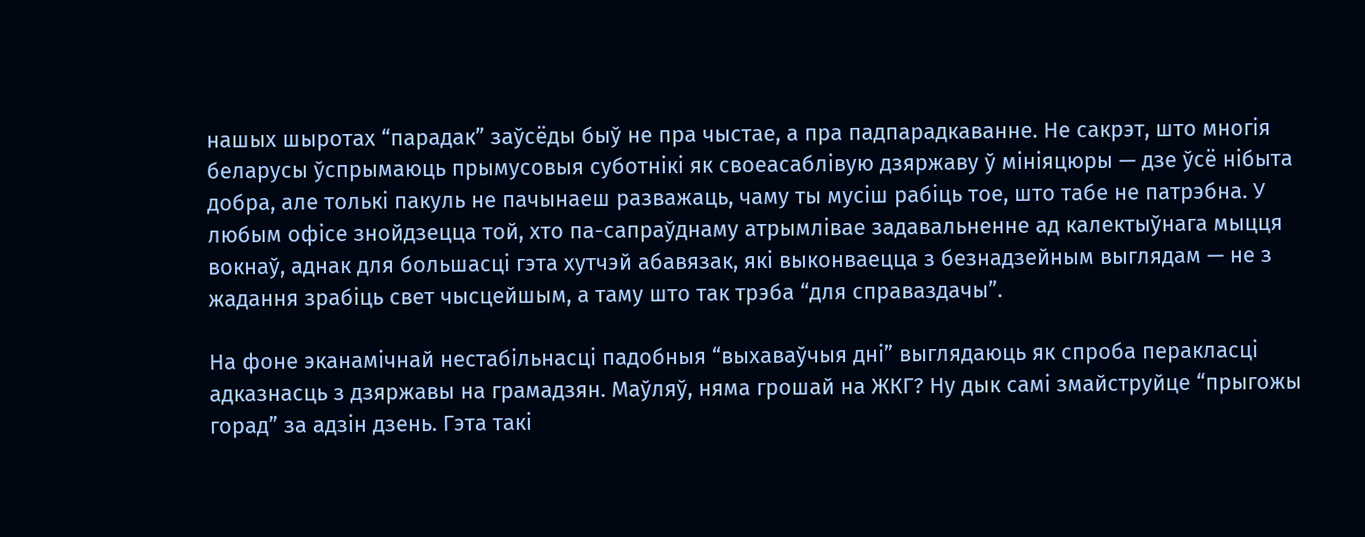нашых шыротах “парадак” заўсёды быў не пра чыстае, а пра падпарадкаванне. Не сакрэт, што многія беларусы ўспрымаюць прымусовыя суботнікі як своеасаблівую дзяржаву ў мініяцюры — дзе ўсё нібыта добра, але толькі пакуль не пачынаеш разважаць, чаму ты мусіш рабіць тое, што табе не патрэбна. У любым офісе знойдзецца той, хто па-сапраўднаму атрымлівае задавальненне ад калектыўнага мыцця вокнаў, аднак для большасці гэта хутчэй абавязак, які выконваецца з безнадзейным выглядам — не з жадання зрабіць свет чысцейшым, а таму што так трэба “для справаздачы”.

На фоне эканамічнай нестабільнасці падобныя “выхаваўчыя дні” выглядаюць як спроба перакласці адказнасць з дзяржавы на грамадзян. Маўляў, няма грошай на ЖКГ? Ну дык самі змайструйце “прыгожы горад” за адзін дзень. Гэта такі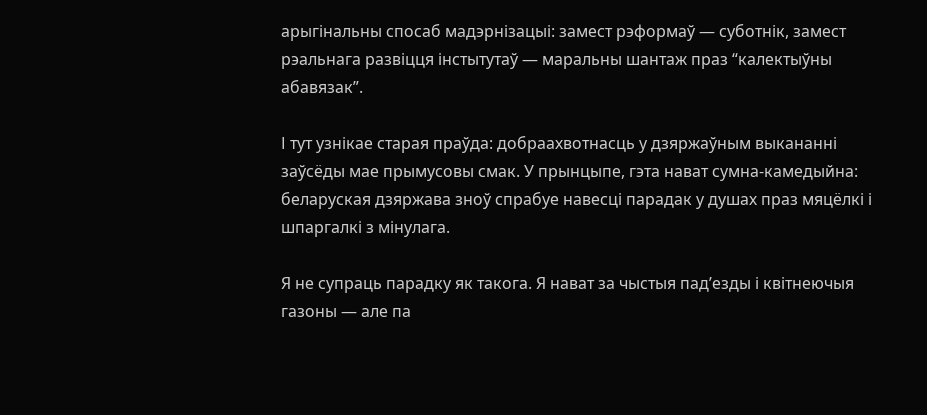арыгінальны спосаб мадэрнізацыі: замест рэформаў — суботнік, замест рэальнага развіцця інстытутаў — маральны шантаж праз “калектыўны абавязак”.

І тут узнікае старая праўда: добраахвотнасць у дзяржаўным выкананні заўсёды мае прымусовы смак. У прынцыпе, гэта нават сумна-камедыйна: беларуская дзяржава зноў спрабуе навесці парадак у душах праз мяцёлкі і шпаргалкі з мінулага.

Я не супраць парадку як такога. Я нават за чыстыя пад’езды і квітнеючыя газоны — але па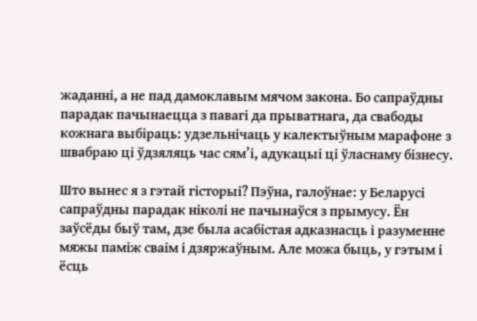жаданні, а не пад дамоклавым мячом закона. Бо сапраўдны парадак пачынаецца з павагі да прыватнага, да свабоды кожнага выбіраць: удзельнічаць у калектыўным марафоне з швабраю ці ўдзяляць час сям’і, адукацыі ці ўласнаму бізнесу.

Што вынес я з гэтай гісторыі? Пэўна, галоўнае: у Беларусі сапраўдны парадак ніколі не пачынаўся з прымусу. Ён заўсёды быў там, дзе была асабістая адказнасць і разуменне мяжы паміж сваім і дзяржаўным. Але можа быць, у гэтым і ёсць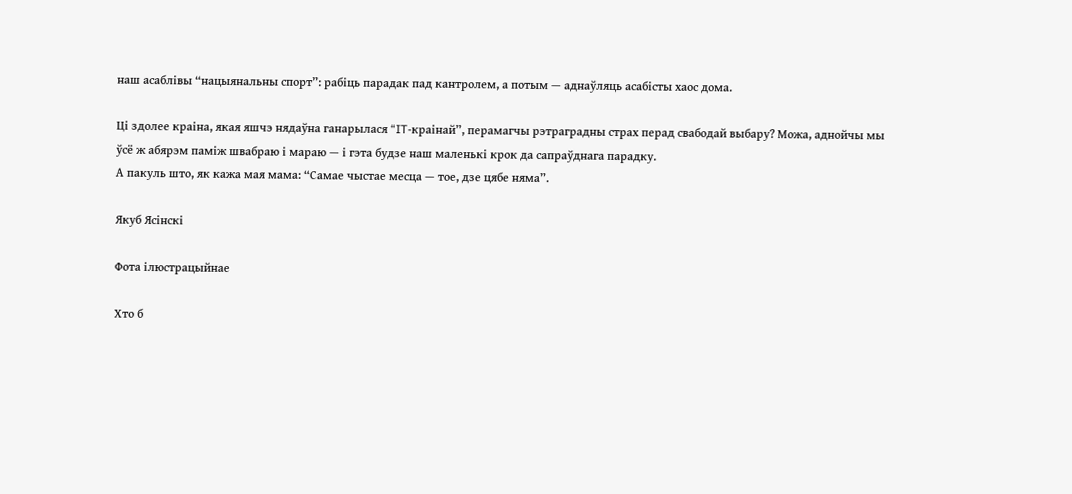наш асаблівы “нацыянальны спорт”: рабіць парадак пад кантролем, а потым — аднаўляць асабісты хаос дома.

Ці здолее краіна, якая яшчэ нядаўна ганарылася “IT-краінай”, перамагчы рэтраградны страх перад свабодай выбару? Можа, аднойчы мы ўсё ж абярэм паміж швабраю і мараю — і гэта будзе наш маленькі крок да сапраўднага парадку.
А пакуль што, як кажа мая мама: “Самае чыстае месца — тое, дзе цябе няма”.

Якуб Ясінскі

Фота ілюстрацыйнае

Хто б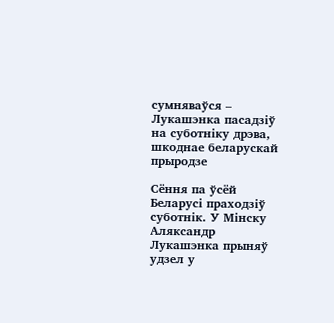сумняваўся – Лукашэнка пасадзіў на суботніку дрэва, шкоднае беларускай прыродзе

Сёння па ўсёй Беларусі праходзіў суботнік. У Мінску Аляксандр Лукашэнка прыняў удзел у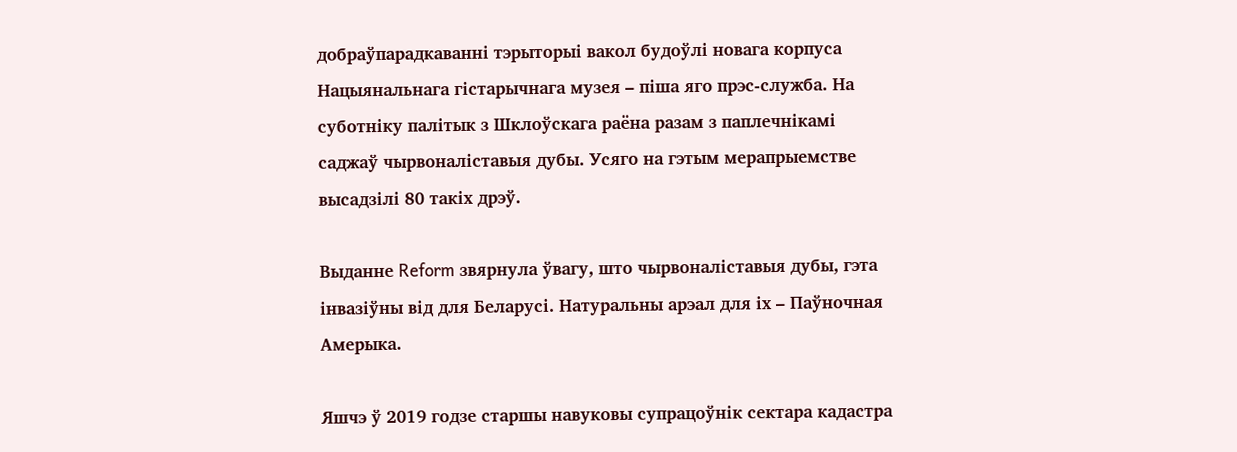добраўпарадкаванні тэрыторыі вакол будоўлі новага корпуса Нацыянальнага гістарычнага музея – піша яго прэс-служба. На суботніку палітык з Шклоўскага раёна разам з паплечнікамі саджаў чырвоналіставыя дубы. Усяго на гэтым мерапрыемстве высадзілі 80 такіх дрэў.

Выданне Reform звярнула ўвагу, што чырвоналіставыя дубы, гэта інвазіўны від для Беларусі. Натуральны арэал для іх – Паўночная Амерыка.

Яшчэ ў 2019 годзе старшы навуковы супрацоўнік сектара кадастра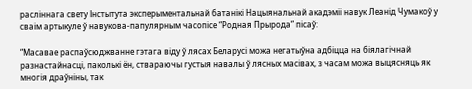расліннага свету Інстытута эксперыментальнай батанікі Нацыянальнай акадэміі навук Леанід Чумакоў у сваім артыкуле ў навукова-папулярным часопісе “Родная Прырода” пісаў:

“Масавае распаўсюджванне гэтага віду ў лясах Беларусі можа негатыўна адбіцца на біялагічнай разнастайнасці, паколькі ён, ствараючы густыя навалы ў лясных масівах, з часам можа выцясняць як многія драўніны, так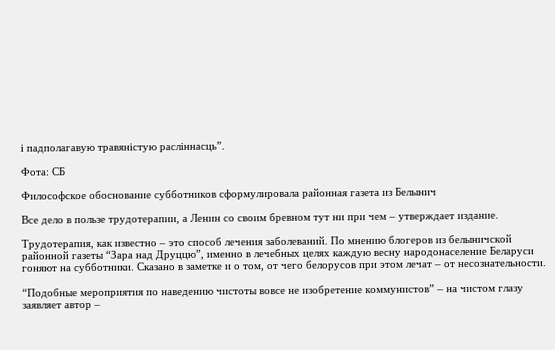і падполагавую травяністую расліннасць”.

Фота: СБ

Философское обоснование субботников сформулировала районная газета из Белынич

Все дело в пользе трудотерапии, а Ленин со своим бревном тут ни при чем – утверждает издание.

Трудотерапия, как известно – это способ лечения заболеваний. По мнению блогеров из белыничской районной газеты “Зара над Друццю”, именно в лечебных целях каждую весну народонаселение Беларуси гоняют на субботники. Сказано в заметке и о том, от чего белорусов при этом лечат – от несознательности.

“Подобные мероприятия по наведению чистоты вовсе не изобретение коммунистов” – на чистом глазу заявляет автор –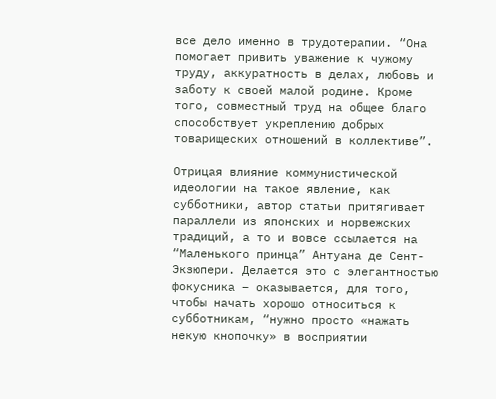все дело именно в трудотерапии. “Она помогает привить уважение к чужому труду, аккуратность в делах, любовь и заботу к своей малой родине. Кроме того, совместный труд на общее благо способствует укреплению добрых товарищеских отношений в коллективе”.

Отрицая влияние коммунистической идеологии на такое явление, как субботники, автор статьи притягивает параллели из японских и норвежских традиций, а то и вовсе ссылается на “Маленького принца” Антуана де Сент-Экзюпери. Делается это с элегантностью фокусника – оказывается, для того, чтобы начать хорошо относиться к субботникам, “нужно просто «нажать некую кнопочку» в восприятии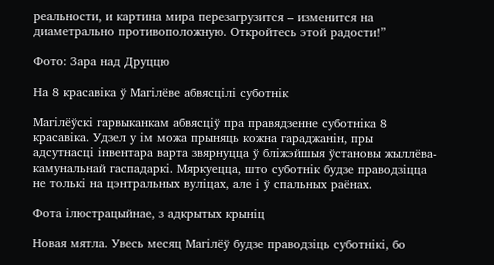реальности, и картина мира перезагрузится – изменится на диаметрально противоположную. Откройтесь этой радости!”

Фото: Зара над Друццю

На 8 красавіка ў Магілёве абвясцілі суботнік

Магілёўскі гарвыканкам абвясціў пра правядзенне суботніка 8 красавіка. Удзел у ім можа прыняць кожна гараджанін, пры адсутнасці інвентара варта звярнуцца ў бліжэйшыя ўстановы жыллёва-камунальнай гаспадаркі. Мяркуецца, што суботнік будзе праводзіцца не толькі на цэнтральных вуліцах, але і ў спальных раёнах.

Фота ілюстрацыйнае, з адкрытых крыніц

Новая мятла. Увесь месяц Магілёў будзе праводзіць суботнікі, бо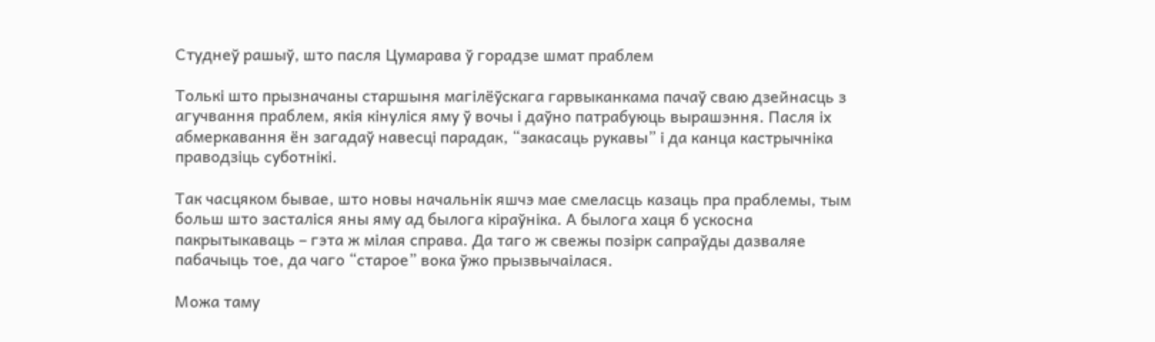Студнеў рашыў, што пасля Цумарава ў горадзе шмат праблем

Толькі што прызначаны старшыня магілёўскага гарвыканкама пачаў сваю дзейнасць з агучвання праблем, якія кінуліся яму ў вочы і даўно патрабуюць вырашэння. Пасля іх абмеркавання ён загадаў навесці парадак, “закасаць рукавы” і да канца кастрычніка праводзіць суботнікі.

Так часцяком бывае, што новы начальнік яшчэ мае смеласць казаць пра праблемы, тым больш што засталіся яны яму ад былога кіраўніка. А былога хаця б ускосна пакрытыкаваць – гэта ж мілая справа. Да таго ж свежы позірк сапраўды дазваляе пабачыць тое, да чаго “старое” вока ўжо прызвычаілася.

Можа таму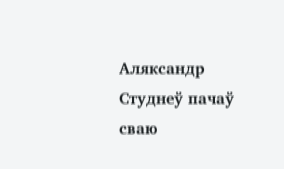Аляксандр Студнеў пачаў сваю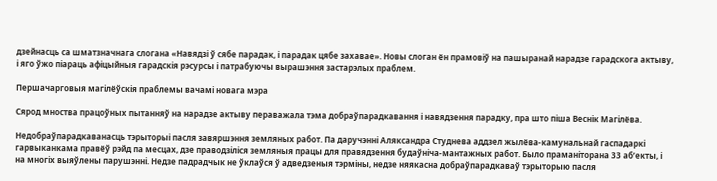дзейнасць са шматзначнага слогана «Навядзі ў сябе парадак, і парадак цябе захавае». Новы слоган ён прамовіў на пашыранай нарадзе гарадскога актыву, і яго ўжо піараць афіцыйныя гарадскія рэсурсы і патрабуючы вырашэння застарэлых праблем.

Першачарговыя магілёўскія праблемы вачамі новага мэра

Сярод мноства працоўных пытанняў на нарадзе актыву пераважала тэма добраўпарадкавання і навядзення парадку, пра што піша Веснік Магілёва.

Недобраўпарадкаванасць тэрыторыі пасля завяршэння земляных работ. Па даручэнні Аляксандра Студнева аддзел жылёва-камунальнай гаспадаркі гарвыканкама правёў рэйд па месцах, дзе праводзіліся земляныя працы для правядзення будаўніча-мантажных работ. Было праманіторана 33 аб’екты, і на многіх выяўлены парушэнні. Недзе падрадчык не ўклаўся ў адведзеныя тэрміны, недзе няякасна добраўпарадкаваў тэрыторыю пасля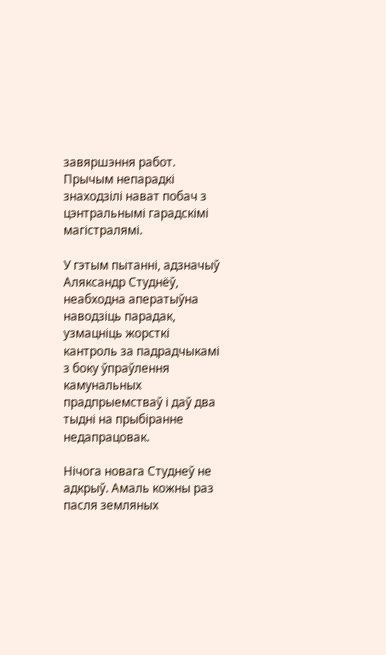завяршэння работ. Прычым непарадкі знаходзілі нават побач з цэнтральнымі гарадскімі магістралямі.

У гэтым пытанні, адзначыў Аляксандр Студнёў, неабходна аператыўна наводзіць парадак, узмацніць жорсткі кантроль за падрадчыкамі з боку ўпраўлення камунальных прадпрыемстваў і даў два тыдні на прыбіранне недапрацовак.

Нічога новага Студнеў не адкрыў. Амаль кожны раз пасля земляных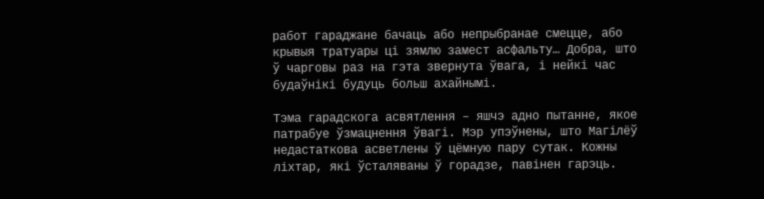работ гараджане бачаць або непрыбранае смецце, або крывыя тратуары ці зямлю замест асфальту… Добра, што ў чарговы раз на гэта звернута ўвага, і нейкі час будаўнікі будуць больш ахайнымі.

Тэма гарадскога асвятлення – яшчэ адно пытанне, якое патрабуе ўзмацнення ўвагі. Мэр упэўнены, што Магілёў недастаткова асветлены ў цёмную пару сутак. Кожны ліхтар, які ўсталяваны ў горадзе, павінен гарэць.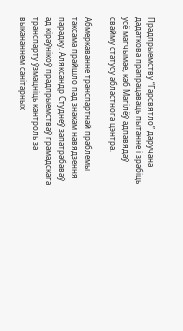Прадпрыемству “Гарсвятло” даручана дадаткова прапрацаваць пытанне і зрабіць усё магчымае, каб Магілёў адпавядаў свайму статусу абластнога цэнтра.

Абмеркаванне транспартнай праблемы таксама прайшло пад знакам навядзення парадку. Аляксандр Студнеў запатрабаваў ад кіраўнікоў прадпрыемстваў грамадскага транспарту ўзмацніць кантроль за выкананнем санітарных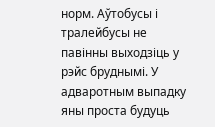норм. Аўтобусы і тралейбусы не павінны выходзіць у рэйс бруднымі. У адваротным выпадку яны проста будуць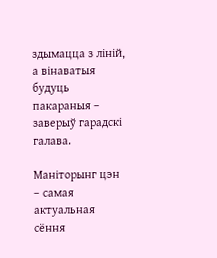здымацца з ліній, а вінаватыя будуць пакараныя – заверыў гарадскі галава.

Маніторынг цэн – самая актуальная сёння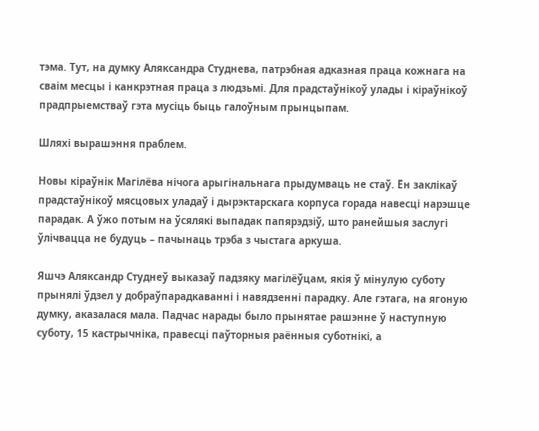тэма. Тут, на думку Аляксандра Студнева, патрэбная адказная праца кожнага на сваім месцы і канкрэтная праца з людзьмі. Для прадстаўнікоў улады і кіраўнікоў прадпрыемстваў гэта мусіць быць галоўным прынцыпам.

Шляхі вырашэння праблем.

Новы кіраўнік Магілёва нічога арыгінальнага прыдумваць не стаў. Ён заклікаў прадстаўнікоў мясцовых уладаў і дырэктарскага корпуса горада навесці нарэшце парадак. А ўжо потым на ўсялякі выпадак папярэдзіў, што ранейшыя заслугі ўлічвацца не будуць – пачынаць трэба з чыстага аркуша.

Яшчэ Аляксандр Студнеў выказаў падзяку магілёўцам, якія ў мінулую суботу прынялі ўдзел у добраўпарадкаванні і навядзенні парадку. Але гэтага, на ягоную думку, аказалася мала. Падчас нарады было прынятае рашэнне ў наступную суботу, 15 кастрычніка, правесці паўторныя раённыя суботнікі, а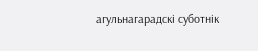агульнагарадскі суботнік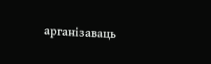арганізаваць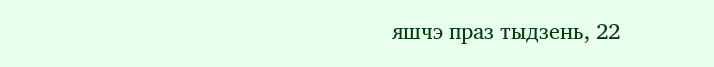яшчэ праз тыдзень, 22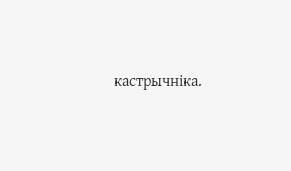кастрычніка.